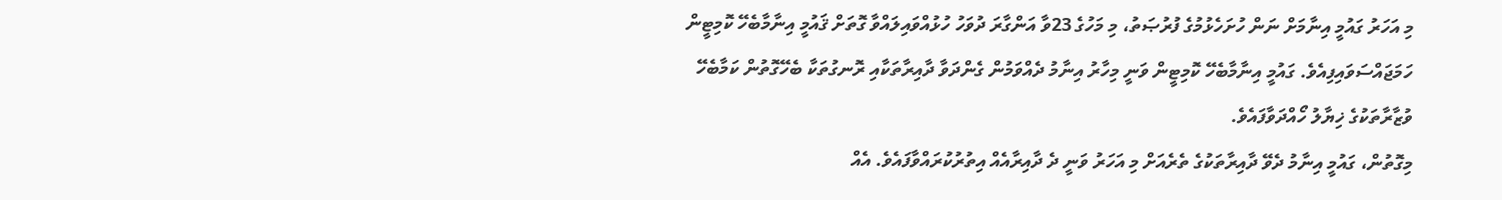މި އަހަރު ގައުމީ އިނާމަށް ނަން ހުށަހެޅުމުގެ ފުރުޞަތު، މި މަހުގެ 23ވާ އަންގާރަ ދުވަހު ހުޅުއްވައިލައްވާ ގޮތަށް ޤައުމީ އިނާމާބެހޭ ކޮމިޓީން ހަމަޖައްސަވައިފިއެވެ. ގައުމީ އިނާމާބެހޭ ކޮމިޓީން ވަނީ މިހާރު އިނާމު ދެއްވަމުން ގެންދަވާ ދާއިރާތަކާއި ރޮނގުތަކާ ބެހޭގޮތުން ކަމާބެހޭ ވުޒާރާތަކުގެ ޚިޔާލު ހޯއްދަވާފައެވެ.
މިގޮތުން، ގައުމީ އިނާމު ދެވޭ ދާއިރާތަކުގެ ތެރެއަށް މި އަހަރު ވަނީ ދެ ދާއިރާއެއް އިތުރުކުރައްވާފައެވެ. އެއް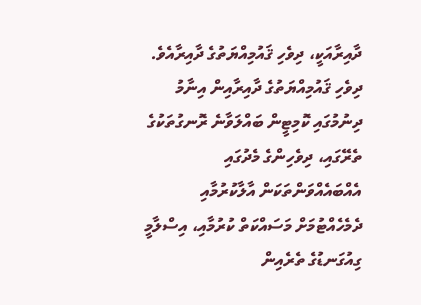ދާއިރާއަކީ، ދިވެހި ޤައުމިއްޔަތުގެ ދާއިރާއެވެ. ދިވެހި ޤައުމިއްޔަތުގެ ދާއިރާއިން އިނާމު ދިނުމުގައި ކޮމިޓީން ބައްލަވާނެ ރޮނގުތަކުގެ ތެރޭގައި، ދިވެހިންގެ މެދުގައި އެއްބައެއްވަންތަކަން އާލާކުރުމާއި ދެމެހެއްޓުމަށް މަސައްކަތް ކުރުމާއި، އިސްލާމީ ގިއުގަނޑުގެ ތެރެއިން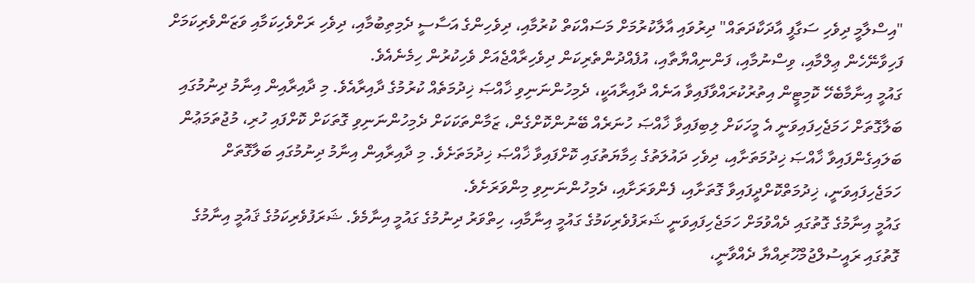"އިސްލާމީ ދިވެހި ސަގާފީ އާދަކާދަތައް" ދިރުވައި އާލާކުރުމަށް މަސައްކަތް ކުރުމާއި، ދިވެހިންގެ އަސާސީ ދެމިތިބުމާއި، ދިވެހި ރަށްވެހިކަމާއި ވަޒަންވެރިކަމަށް ފަހިވާނޭހެން ޢިލްމާއި، ވިސްނުމާއި، ފަންނިއްޔާތާއި، އުފެއްދުންތެރިކަން ދިވެހިރާއްޖެއަށް ވެހިކުރުން ހިމެނެއެވެ.
ގައުމީ އިނާމާބެހޭ ކޮމިޓީން އިތުރުކުރައްވާފައިވާ އަނެއް ދާއިރާއަކީ، ދެމިހުންނަނިވި ޚާއްޞަ ޚިދުމަތެއް ކުރުމުގެ ދާއިރާއެވެ. މި ދާއިރާއިން އިނާމު ދިނުމުގައި ބަލާގޮތަށް ހަމަޖެހިފައިވަނީ އެ މީހަކަށް ލިބިފައިވާ ޚާއްޞަ ހުނަރެއް ބޭނުންކޮށްގެން، ޒަމާންތަކަކަށް ދެމިހުންނަނިވި ގޮތަކަށް ކޮށްފައި ހުރި، މުޖުތަމަޢުން ބަލައިގެންފައިވާ ޚާއްޞަ ޚިދުމަތަށާއި، ދިވެހި ދައުލަތުގެ ޙިމާޔަތުގައި ކޮށްފައިވާ ޚާއްޞަ ޚިދުމަތަށެވެ. މި ދާއިރާއިން އިނާމު ދިނުމުގައި ބަލާގޮތަށް ހަމަޖެހިފައިވަނީ، ޚިދުމަތްކޮށްދީފައިވާ ގޮތަށާއި، ފެންވަރަށާއި، ދެމިހުންނަނިވި މިންވަރަށެވެ.
ގައުމީ އިނާމުގެ ގޮތުގައި ދެއްވުމަށް ހަމަޖެހިފައިވަނީ ޝަރަފުވެރިކަމުގެ ގައުމީ އިނާމާއި، ހިތްވަރު ދިނުމުގެ ގައުމީ އިނާމެވެ. ޝަރަފުވެރިކަމުގެ ޤައުމީ އިނާމުގެ ގޮތުގައި ރައީސުލްޖުމްހޫރިއްޔާ ދެއްވާނީ،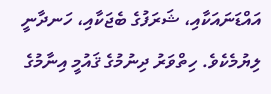އައްޑަނައަކާއި، ޝަރަފުގެ ބެޖަކާއި، ހަނދާނީ ލިޔުމެކެވެ. ހިތްވަރު ދިނުމުގެ ޤައުމީ އިނާމުގެ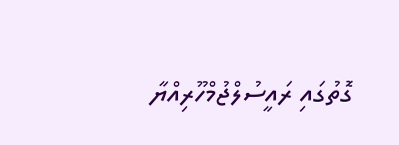ގޮތުގައި ރައީސުލްޖުމްހޫރިއްޔާ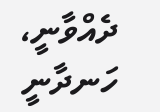ދެއްވާނީ، ހަނދާނީ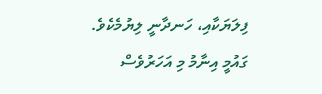ފިލަޔަކާއި، ހަނދާނީ ލިޔުމެކެވެ.
ގައުމީ އިނާމު މި އަހަރުވެސް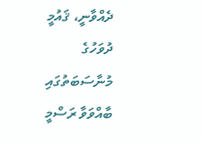ދެއްވާނީ، ޤައުމީ ދުވަހުގެ މުނާސަބަތުގައި ބާއްވަވާ ރަސްމީ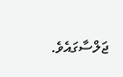ޖަލްސާގައެވެ.